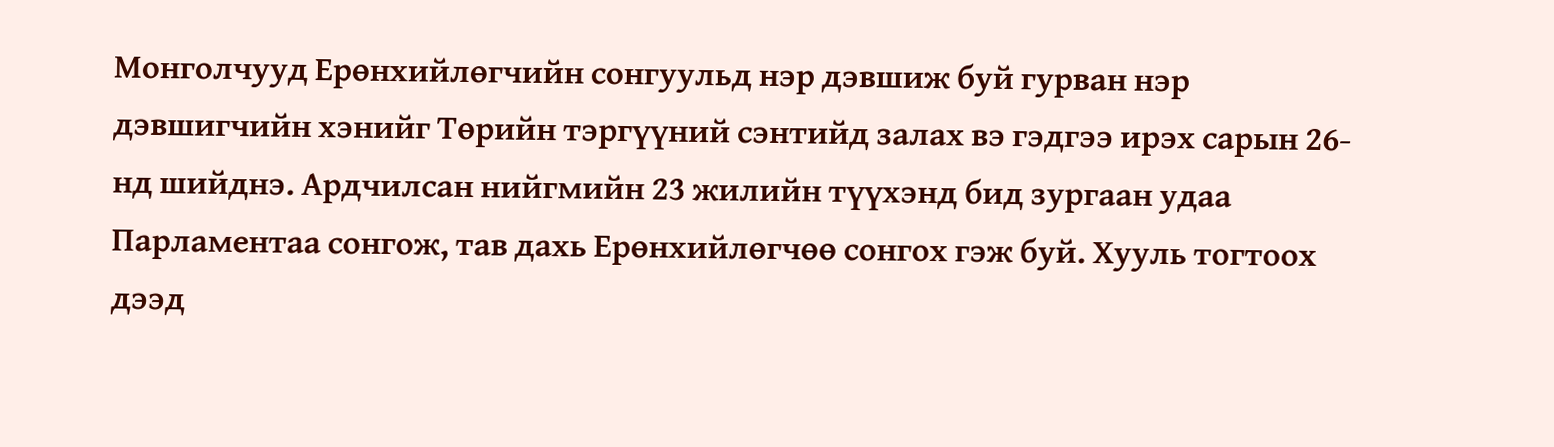Монголчууд Ерөнхийлөгчийн сонгуульд нэр дэвшиж буй гурван нэр дэвшигчийн хэнийг Төрийн тэргүүний сэнтийд залах вэ гэдгээ ирэх сарын 26-нд шийднэ. Ардчилсан нийгмийн 23 жилийн түүхэнд бид зургаан удаа Парламентаа сонгож, тав дахь Ерөнхийлөгчөө сонгох гэж буй. Хууль тогтоох дээд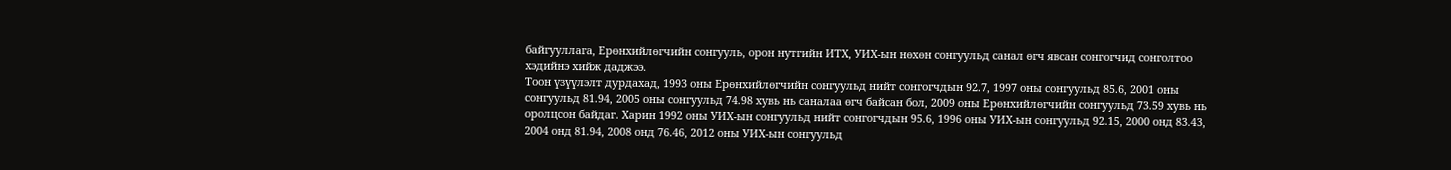байгууллага, Ерөнхийлөгчийн сонгууль, орон нутгийн ИТХ, УИХ-ын нөхөн сонгуульд санал өгч явсан сонгогчид сонголтоо хэдийнэ хийж даджээ.
Тоон үзүүлэлт дурдахад, 1993 оны Ерөнхийлөгчийн сонгуульд нийт сонгогчдын 92.7, 1997 оны сонгуульд 85.6, 2001 оны сонгуульд 81.94, 2005 оны сонгуульд 74.98 хувь нь саналаа өгч байсан бол, 2009 оны Ерөнхийлөгчийн сонгуульд 73.59 хувь нь оролцсон байдаг. Харин 1992 оны УИХ-ын сонгуульд нийт сонгогчдын 95.6, 1996 оны УИХ-ын сонгуульд 92.15, 2000 онд 83.43, 2004 онд 81.94, 2008 онд 76.46, 2012 оны УИХ-ын сонгуульд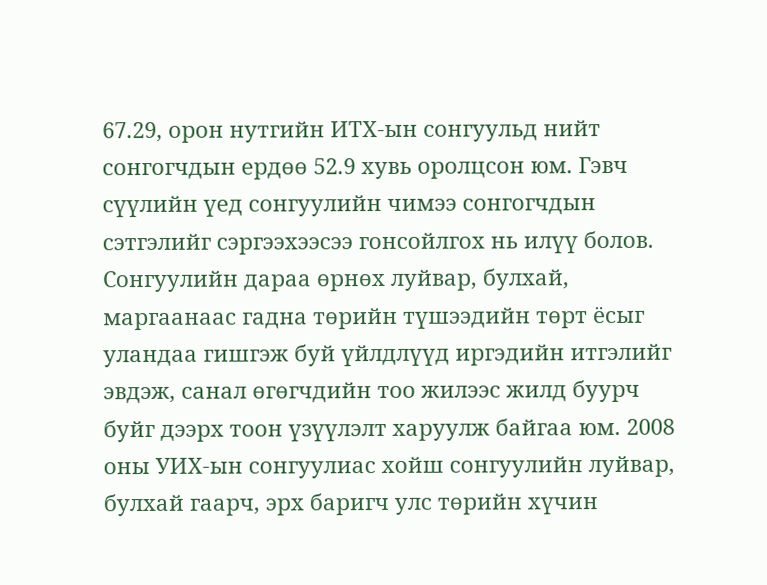67.29, орон нутгийн ИТХ-ын сонгуульд нийт сонгогчдын ердөө 52.9 хувь оролцсон юм. Гэвч сүүлийн үед сонгуулийн чимээ сонгогчдын сэтгэлийг сэргээхээсээ гонсойлгох нь илүү болов.
Сонгуулийн дараа өрнөх луйвар, булхай, маргаанаас гадна төрийн түшээдийн төрт ёсыг уландаа гишгэж буй үйлдлүүд иргэдийн итгэлийг эвдэж, санал өгөгчдийн тоо жилээс жилд буурч буйг дээрх тоон үзүүлэлт харуулж байгаа юм. 2008 оны УИХ-ын сонгуулиас хойш сонгуулийн луйвар, булхай гаарч, эрх баригч улс төрийн хүчин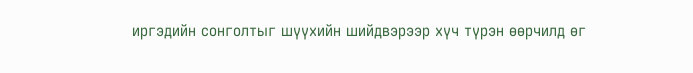иргэдийн сонголтыг шүүхийн шийдвэрээр хүч түрэн өөрчилд өг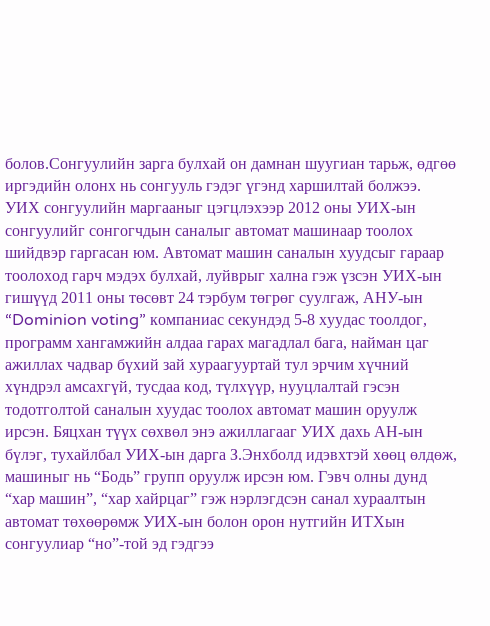болов.Сонгуулийн зарга булхай он дамнан шуугиан тарьж, өдгөө иргэдийн олонх нь сонгууль гэдэг үгэнд харшилтай болжээ. УИХ сонгуулийн маргааныг цэгцлэхээр 2012 оны УИХ-ын сонгуулийг сонгогчдын саналыг автомат машинаар тоолох шийдвэр гаргасан юм. Автомат машин саналын хуудсыг гараар тоолоход гарч мэдэх булхай, луйврыг хална гэж үзсэн УИХ-ын гишүүд 2011 оны төсөвт 24 тэрбум төгрөг суулгаж, АНУ-ын “Dominion voting” компаниас секундэд 5-8 хуудас тоолдог, программ хангамжийн алдаа гарах магадлал бага, найман цаг ажиллах чадвар бүхий зай хураагууртай тул эрчим хүчний хүндрэл амсахгүй, тусдаа код, түлхүүр, нууцлалтай гэсэн тодотголтой саналын хуудас тоолох автомат машин оруулж ирсэн. Бяцхан түүх сөхвөл энэ ажиллагааг УИХ дахь АН-ын бүлэг, тухайлбал УИХ-ын дарга З.Энхболд идэвхтэй хөөц өлдөж, машиныг нь “Бодь” групп оруулж ирсэн юм. Гэвч олны дунд “хар машин”, “хар хайрцаг” гэж нэрлэгдсэн санал хураалтын автомат төхөөрөмж УИХ-ын болон орон нутгийн ИТХын сонгуулиар “но”-той эд гэдгээ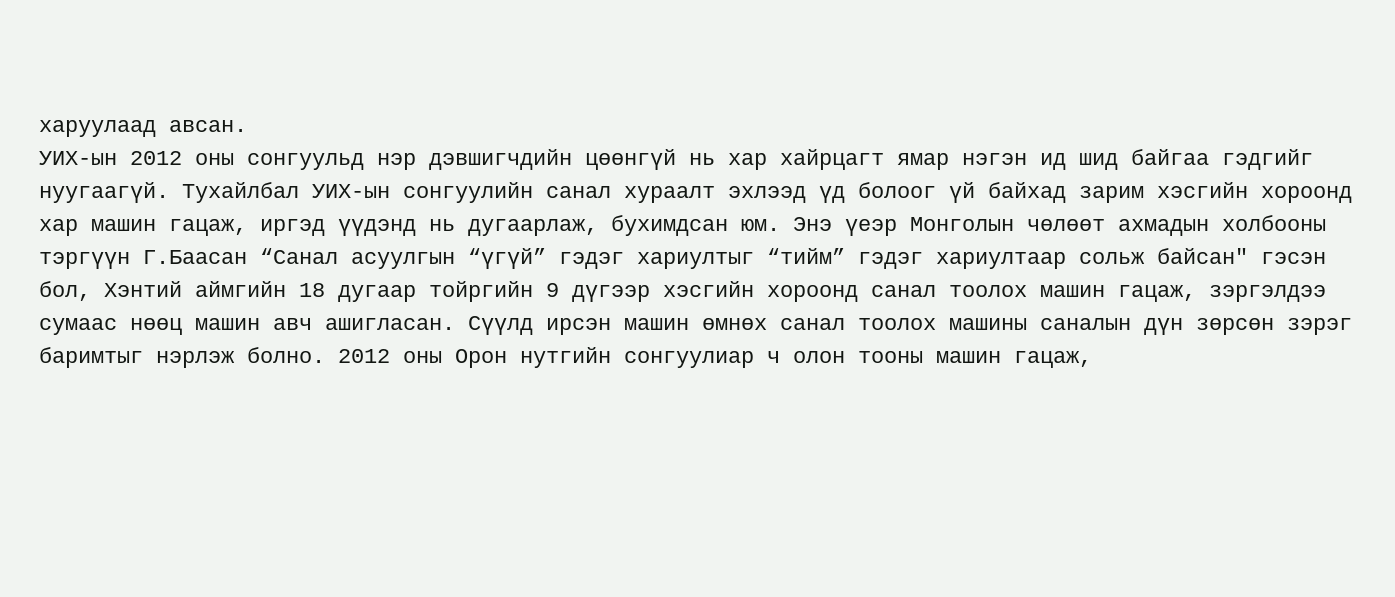харуулаад авсан.
УИХ-ын 2012 оны сонгуульд нэр дэвшигчдийн цөөнгүй нь хар хайрцагт ямар нэгэн ид шид байгаа гэдгийг нуугаагүй. Тухайлбал УИХ-ын сонгуулийн санал хураалт эхлээд үд болоог үй байхад зарим хэсгийн хороонд хар машин гацаж, иргэд үүдэнд нь дугаарлаж, бухимдсан юм. Энэ үеэр Монголын чөлөөт ахмадын холбооны тэргүүн Г.Баасан “Санал асуулгын “үгүй” гэдэг хариултыг “тийм” гэдэг хариултаар сольж байсан" гэсэн бол, Хэнтий аймгийн 18 дугаар тойргийн 9 дүгээр хэсгийн хороонд санал тоолох машин гацаж, зэргэлдээ сумаас нөөц машин авч ашигласан. Сүүлд ирсэн машин өмнөх санал тоолох машины саналын дүн зөрсөн зэрэг баримтыг нэрлэж болно. 2012 оны Орон нутгийн сонгуулиар ч олон тооны машин гацаж,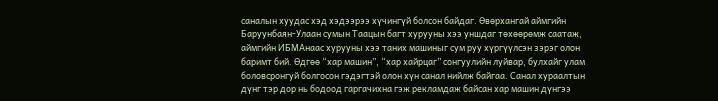саналын хуудас хэд хэдээрээ хүчингүй болсон байдаг. Өвөрхангай аймгийн Баруунбаян-Улаан сумын Таацын багт хурууны хээ уншдаг төхөөрөмж саатаж, аймгийн ИБМАнаас хурууны хээ таних машиныг сум руу хүргүүлсэн зэрэг олон баримт бий. Өдгөө “хар машин”, “хар хайрцаг” сонгуулийн луйвар, булхайг улам боловсронгуй болгосон гэдэгтэй олон хүн санал нийлж байгаа. Санал хураалтын дүнг тэр дор нь бодоод гаргачихна гэж рекламдаж байсан хар машин дүнгээ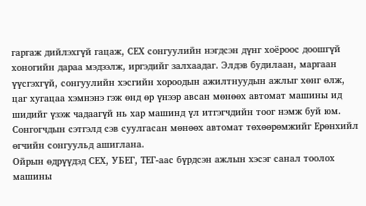гаргаж дийлэхгүй гацаж, СЕХ сонгуулийн нэгдсэн дүнг хоёроос доошгүй хоногийн дараа мэдээлж, иргэдийг залхаадаг. Элдэв будилаан, маргаан үүсгэхгүй, сонгуулийн хэсгийн хороодын ажилтнуудын ажлыг хөнг өлж, цаг хугацаа хэмнэнэ гэж өнд өр үнээр авсан мөнөөх автомат машины ид шидийг үзэж чадаагүй нь хар машинд үл итгэгчдийн тоог нэмж буй юм. Сонгогчдын сэтгэлд сэв суулгасан мөнөөх автомат төхөөрөмжийг Ерөнхийл өгчийн сонгуульд ашиглана.
Ойрын өдрүүдэд СЕХ, УБЕГ, ТЕГ-аас бүрдсэн ажлын хэсэг санал тоолох машины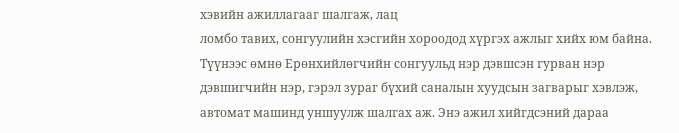хэвийн ажиллагааг шалгаж, лац
ломбо тавих, сонгуулийн хэсгийн хороодод хүргэх ажлыг хийх юм байна. Түүнээс өмнө Ерөнхийлөгчийн сонгуульд нэр дэвшсэн гурван нэр дэвшигчийн нэр, гэрэл зураг бүхий саналын хуудсын загварыг хэвлэж, автомат машинд уншуулж шалгах аж. Энэ ажил хийгдсэний дараа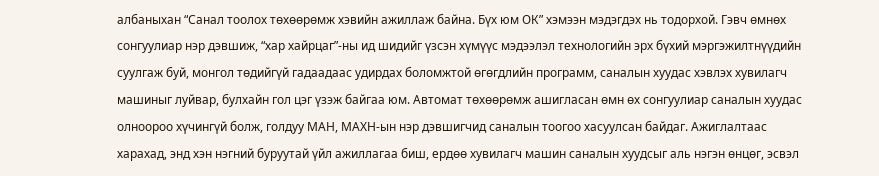албаныхан “Санал тоолох төхөөрөмж хэвийн ажиллаж байна. Бүх юм ОК” хэмээн мэдэгдэх нь тодорхой. Гэвч өмнөх сонгуулиар нэр дэвшиж, “хар хайрцаг”-ны ид шидийг үзсэн хүмүүс мэдээлэл технологийн эрх бүхий мэргэжилтнүүдийн суулгаж буй, монгол төдийгүй гадаадаас удирдах боломжтой өгөгдлийн программ, саналын хуудас хэвлэх хувилагч машиныг луйвар, булхайн гол цэг үзэж байгаа юм. Автомат төхөөрөмж ашигласан өмн өх сонгуулиар саналын хуудас олноороо хүчингүй болж, голдуу МАН, МАХН-ын нэр дэвшигчид саналын тоогоо хасуулсан байдаг. Ажиглалтаас харахад, энд хэн нэгний буруутай үйл ажиллагаа биш, ердөө хувилагч машин саналын хуудсыг аль нэгэн өнцөг, эсвэл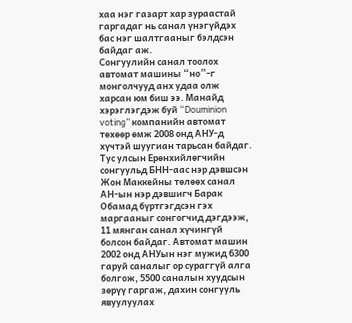хаа нэг газарт хар зураастай гаргадаг нь санал үнэгүйдэх бас нэг шалтгааныг бэлдсэн байдаг аж.
Сонгуулийн санал тоолох автомат машины “но”-г монголчууд анх удаа олж харсан юм биш ээ. Манайд хэрэглэгдэж буй “Douminion voting” компанийн автомат төхөөр өмж 2008 онд АНУ-д хүчтэй шуугиан тарьсан байдаг. Тус улсын Ерөнхийлөгчийн сонгуульд БНН-аас нэр дэвшсэн Жон Маккейны төлөөх санал АН-ын нэр дэвшигч Барак Обамад бүртгэгдсэн гэх маргааныг сонгогчид дэгдээж, 11 мянган санал хүчингүй болсон байдаг. Автомат машин 2002 онд АНУын нэг мужид 6300 гаруй саналыг ор сураггүй алга болгож, 5500 саналын хуудсын зөрүү гаргаж, дахин сонгууль явуулуулах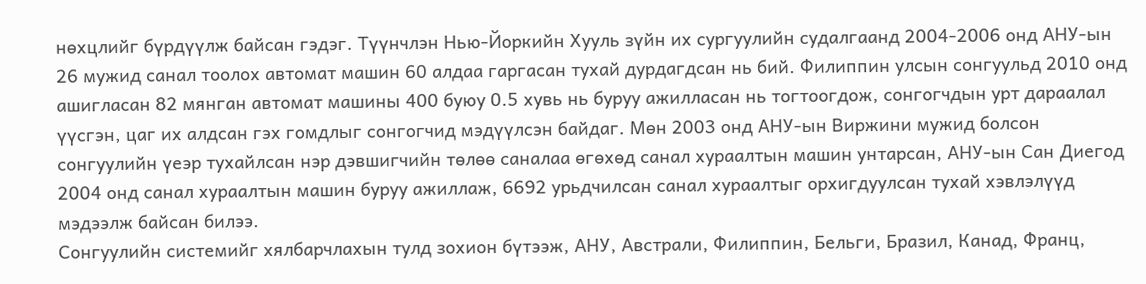нөхцлийг бүрдүүлж байсан гэдэг. Түүнчлэн Нью-Йоркийн Хууль зүйн их сургуулийн судалгаанд 2004-2006 онд АНУ-ын 26 мужид санал тоолох автомат машин 60 алдаа гаргасан тухай дурдагдсан нь бий. Филиппин улсын сонгуульд 2010 онд ашигласан 82 мянган автомат машины 400 буюу 0.5 хувь нь буруу ажилласан нь тогтоогдож, сонгогчдын урт дараалал үүсгэн, цаг их алдсан гэх гомдлыг сонгогчид мэдүүлсэн байдаг. Мөн 2003 онд АНУ-ын Виржини мужид болсон сонгуулийн үеэр тухайлсан нэр дэвшигчийн төлөө саналаа өгөхөд санал хураалтын машин унтарсан, АНУ-ын Сан Диегод 2004 онд санал хураалтын машин буруу ажиллаж, 6692 урьдчилсан санал хураалтыг орхигдуулсан тухай хэвлэлүүд мэдээлж байсан билээ.
Сонгуулийн системийг хялбарчлахын тулд зохион бүтээж, АНУ, Австрали, Филиппин, Бельги, Бразил, Канад, Франц,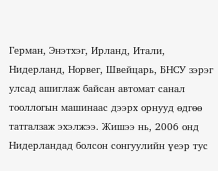Герман, Энэтхэг, Ирланд, Итали, Нидерланд, Норвег, Швейцарь, БНСУ зэрэг улсад ашиглаж байсан автомат санал тооллогын машинаас дээрх орнууд өдгөө татгалзаж эхэлжээ. Жишээ нь, 2006 онд Нидерландад болсон сонгуулийн үеэр тус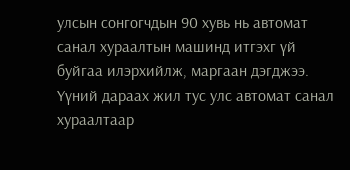улсын сонгогчдын 90 хувь нь автомат санал хураалтын машинд итгэхг үй буйгаа илэрхийлж, маргаан дэгджээ. Үүний дараах жил тус улс автомат санал хураалтаар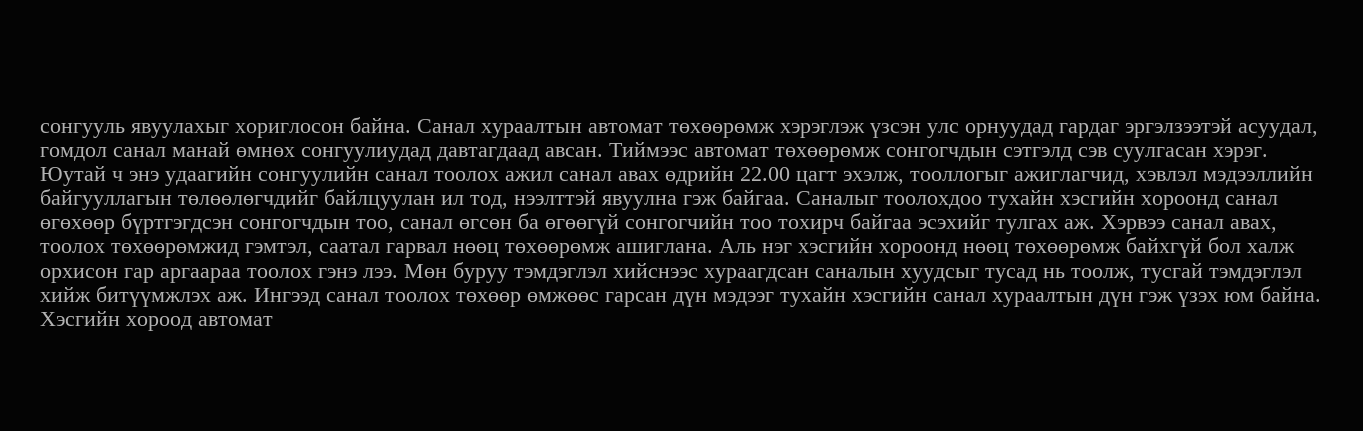сонгууль явуулахыг хориглосон байна. Санал хураалтын автомат төхөөрөмж хэрэглэж үзсэн улс орнуудад гардаг эргэлзээтэй асуудал, гомдол санал манай өмнөх сонгуулиудад давтагдаад авсан. Тиймээс автомат төхөөрөмж сонгогчдын сэтгэлд сэв суулгасан хэрэг. Юутай ч энэ удаагийн сонгуулийн санал тоолох ажил санал авах өдрийн 22.00 цагт эхэлж, тооллогыг ажиглагчид, хэвлэл мэдээллийн байгууллагын төлөөлөгчдийг байлцуулан ил тод, нээлттэй явуулна гэж байгаа. Саналыг тоолохдоо тухайн хэсгийн хороонд санал өгөхөөр бүртгэгдсэн сонгогчдын тоо, санал өгсөн ба өгөөгүй сонгогчийн тоо тохирч байгаа эсэхийг тулгах аж. Хэрвээ санал авах, тоолох төхөөрөмжид гэмтэл, саатал гарвал нөөц төхөөрөмж ашиглана. Аль нэг хэсгийн хороонд нөөц төхөөрөмж байхгүй бол халж орхисон гар аргаараа тоолох гэнэ лээ. Мөн буруу тэмдэглэл хийснээс хураагдсан саналын хуудсыг тусад нь тоолж, тусгай тэмдэглэл хийж битүүмжлэх аж. Ингээд санал тоолох төхөөр өмжөөс гарсан дүн мэдээг тухайн хэсгийн санал хураалтын дүн гэж үзэх юм байна.
Хэсгийн хороод автомат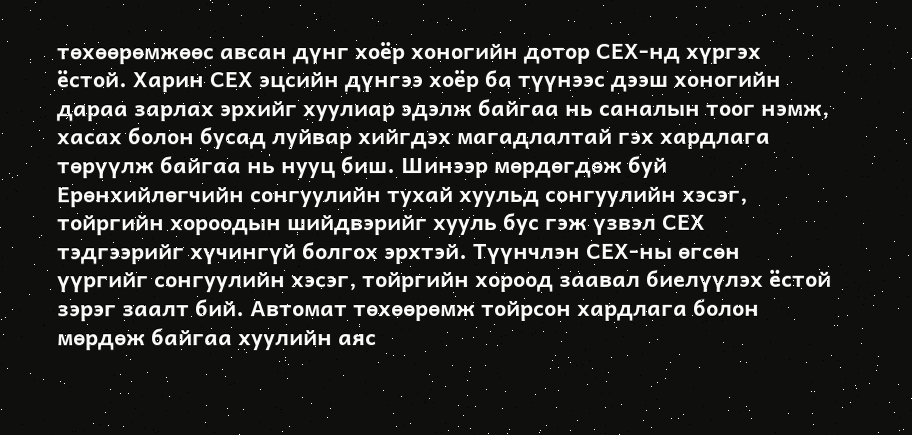төхөөрөмжөөс авсан дүнг хоёр хоногийн дотор СЕХ-нд хүргэх ёстой. Харин СЕХ эцсийн дүнгээ хоёр ба түүнээс дээш хоногийн дараа зарлах эрхийг хуулиар эдэлж байгаа нь саналын тоог нэмж, хасах болон бусад луйвар хийгдэх магадлалтай гэх хардлага төрүүлж байгаа нь нууц биш. Шинээр мөрдөгдөж буй Ерөнхийлөгчийн сонгуулийн тухай хуульд сонгуулийн хэсэг, тойргийн хороодын шийдвэрийг хууль бус гэж үзвэл СЕХ тэдгээрийг хүчингүй болгох эрхтэй. Түүнчлэн СЕХ-ны өгсөн үүргийг сонгуулийн хэсэг, тойргийн хороод заавал биелүүлэх ёстой зэрэг заалт бий. Автомат төхөөрөмж тойрсон хардлага болон мөрдөж байгаа хуулийн аяс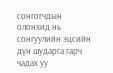сонгогчдын олонхид нь сонгуулийн эцсийн дүн шударга гарч чадах уу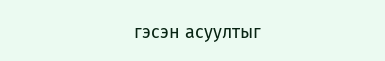гэсэн асуултыг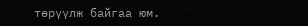төрүүлж байгаа юм.